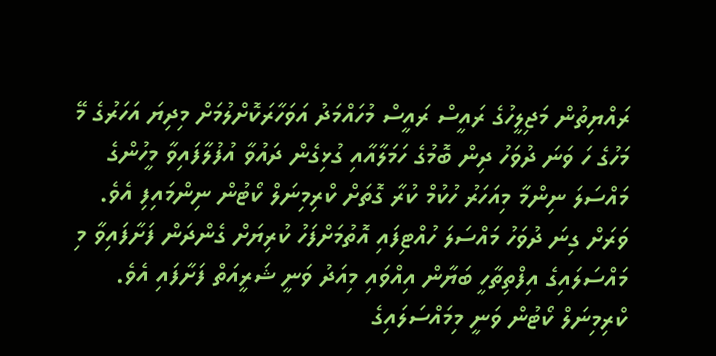ރައްޔިތުން މަޖިލީހުގެ ރައީސް ރައީސް މުހައްމަދު އަވަހާރަކޮށްލުމަށް މިދިޔަ އަހަރުގެ މޭ މަހުގެ ހަ ވަނަ ދުވަހު ދިން ބޮމުގެ ހަމަލާއާއި ގުޅިގެން ދައުވާ އުފުލާފައިވާ މީހުންގެ މައްސަލަ ނިންމާ މިއަހަރު ހުކުމް ކުރާ ގޮތަށް ކްރިމިނަލް ކޯޓުން ނިންމައިފި އެވެ.
ވަރަށް ގިނަ ދުވަހު މައްސަލަ ހުއްޓިފައި އޮތުމަށްފަހު ކުރިޔަށް ގެންދަން ފަށާފައިވާ މި މައްސަލައިގެ އިފްތިތާހީ ބަޔާން އިއްވައި މިއަދު ވަނީ ޝަރީއަތް ފަށާފައި އެވެ. ކްރިމިނަލް ކޯޓުން ވަނީ މިމައްސަލައިގެ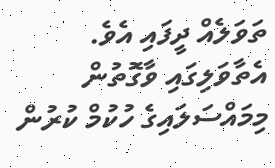ތަވަލެއް ދީފައި އެވެ. އެތާވަލިގައި ވާގޮތުން މިމައްސަލައިގެ ހުކުމް ކުރުން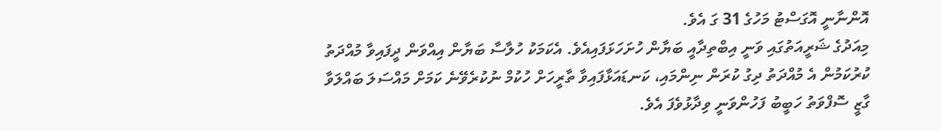އޮންނާނީ އޮގަސްޓު މަހުގެ 31 ގަ އެވެ.
މިއަދުގެ ޝަރީއަތުގައި ވަނީ އިބްތިދާއީ ބަޔާން ހުށަހަޅަފައިއެވެ. އެކަމަކު ހުލާސާ ބަޔާން އިއްވަން ދީފައިވާ މުއްދަތު ކުރުކަމުން އެ މުއްދަތު ދިގު ކުރަން ނިންމައި، ކަނޑައަޅާފައިވާ ތާރީހަށް ހުކުމް ނުކުރެވޭނެ ކަމަށް މައްސަލަ ބައްލަވާ ގާޒީ ސޮފްވަތު ހަބީބު ފަހުންވަނީ ވިދާޅުވެފަ އެވެ.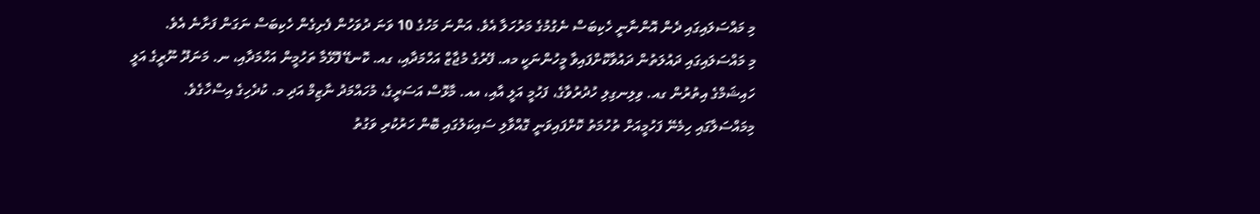މި މައްސަލައިގައި ދެން އޮންނާނީ ހެކިބަސް ނެގުމުގެ މަރުހަލާ އެވެ. އަންނަ މަހުގެ 10 ވަނަ ދުވަހުން ފެށިގެން ހެކިބަސް ނަގަން ފަށާނެ އެވެ.
މި މައްސަލައިގައި ދައުލަތުން ދައުވާކޮށްފައިވާ މީހުންނަކީ މއ. ފޭރުގެ މުޖާޒް އަހްމަދާއި، ގއ. ކޮނޑޭ ފޮޅޭމާ ތަހުމީން އަހްމަދާއި، ނ. މަނަދޫ ނޫރީގެ އަލީ ހައިޝަމްގެ އިތުރުން ގއ. ވިލިނގިލި ހުދުރުވާގެ، ފަހުމީ އަލީ އާއި، އއ. މާޅޮސް އަސަރީގެ، މުހައްމަދު ނާޒިމް އަދި މ. ކުދެހިގެ އިސްހާގެވެ.
މިމައްސަލާގައި ހިމެނޭ ފަހުމީއަށް ތުހުމަތު ކޮށްފައިވަނީ ގޮއްވާލި ސައިކަލުގައި ބޮން ހަރުކުރި ވަގުތު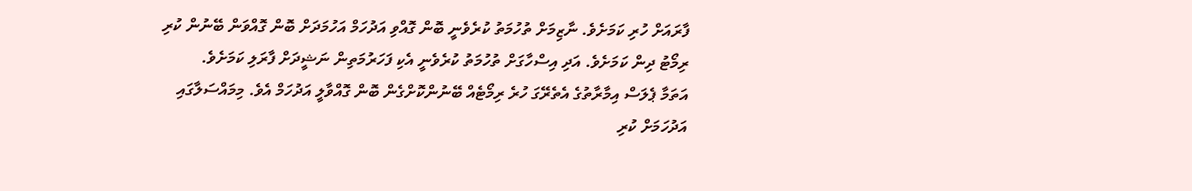ފާރައަށް ހުރި ކަމަށެވެ. ނާޒިމަށް ތުހުމަތު ކުރެވެނީ ބޮން ގޮއްވި އަދުހަމް އަހުމަދަށް ބޮން ގޮއްވަން ބޭނުން ކުރި ރިމޯޓު ދިން ކަމަށެވެ. އަދި އިސްހާގަށް ތުހުމަތު ކުރެވެނީ އެކި ފަހަރުމަތިން ނަޝީދަށް ފާރަލި ކަމަށެވެ.
އަތަމާ ޕެލަސް އިމާރާތުގެ އެތެރޭގަ ހުރެ ރިމޯޓެއް ބޭނުންކޮށްގެން ބޮން ގޮއްވާލީ އަދުހަމް އެވެ. މިމައްސަލާގައި އަދުހަމަށް ކުރި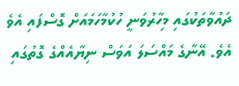ދައުވާތަކުގައި މިހާރުވަނީ ހުކުމާހަމައަށް ގޮސްފައި އެވެ އެވެ. އޭނާގެ މައްސަލަ އަވަސް ނިޔާއެއްގެ ގޮތުގައި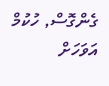ގެންގޮސް, ހުކުމް އަވަހަށް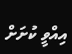އިއްވީ ކުށަށް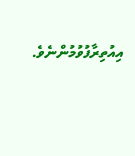އިއުތިރާފުވުމުންނެވެ.